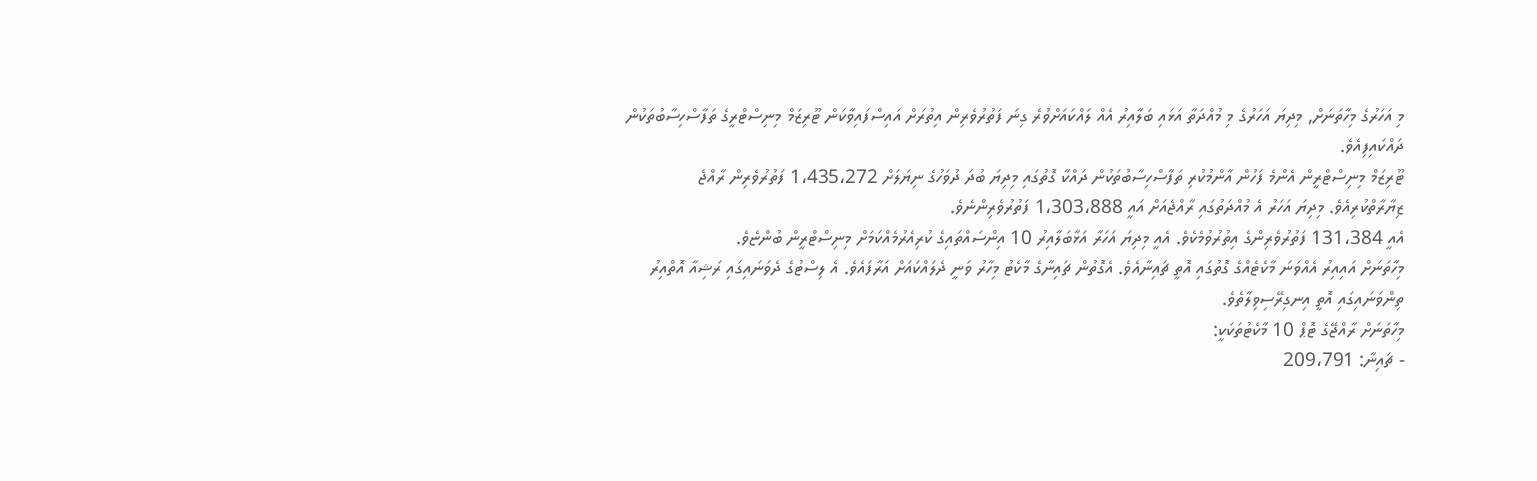މި އަހަރުގެ މިހާތަނަށް, މިދިޔަ އަހަރުގެ މި މުއްދަތާ އަޅައި ބަލާއިރު އެއް ލައްކައަށްވުރެ ގިނަ ފަތުރުވެރިން އިތުރަށް އައިސްފައިވާކަން ޓޫރިޒަމް މިނިސްޓްރީގެ ތަފާސްހިސާބުތަކުން ދައްކައިފިއެވެ.
ޓޫރިޒަމް މިނިސްޓްރީން އެންމެ ފަހުން އާންމުކުރި ތަފާސްހިސާބުތަކުން ދައްކާ ގޮތުގައި މިދިޔަ ބުދަ ދުވަހުގެ ނިޔަލަށް 1،435،272 ފަތުރުވެރިން ރާއްޖެ ޒިޔާރާތްކުރިއެވެ. މިދިޔަ އަހަރު އެ މުއްދަތުގައި ރާއްޖެއަށް އައީ 1،303،888 ފަތުރުވެރިންނެވެ.
އެއީ 131،384 ފަތުރުވެރިންގެ އިތުރުވުމެކެވެ. އެއީ މިދިޔަ އަހަރާ އަޅާބަލާއިރު 10 އިންސައްތައިގެ ކުރިއެރުމެއްކަމަށް މިނިސްޓްރީން ބުންޏެވެ.
މިހާތަނަށް އައިއިރު އެއްވަނަ މާކެޓެއްގެ ގޮތުގައި އޮތީ ޗައިނާއެވެ. އެގޮތުން ޗައިނާގެ މާކެޓު މިހާރު ވަނީ ދެލައްކައަށް އަރާފައެވެ. އެ ލިސްޓުގެ ދެވަނައިގައި ރަޝިއާ އޮތްއިރު ތިންވަނައިގައި އޮތީ އިނގިރޭސިވިލާތެވެ.
މިހާތަނަށް ރާއްޖޭގެ ޓޮޕް 10 މާކެޓުތަކަކީ:
- ޗައިނާ: 209،791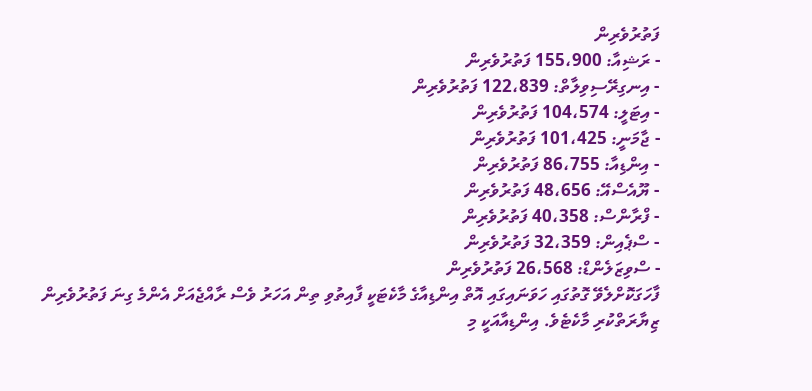ފަތުރުވެރިން
- ރަޝިއާ: 155،900 ފަތުރުވެރިން
- އިނގިރޭސިވިލާތް: 122،839 ފަތުރުވެރިން
- އިޓަލީ: 104،574 ފަތުރުވެރިން
- ޖާމަނީ: 101،425 ފަތުރުވެރިން
- އިންޑިއާ: 86،755 ފަތުރުވެރިން
- ޔޫއެސްއޭ: 48،656 ފަތުރުވެރިން
- ފްރާންސް: 40،358 ފަތުރުވެރިން
- ސްޕެއިން: 32،359 ފަތުރުވެރިން
- ސްވިޒަލެންޑް: 26،568 ފަތުރުވެރިން
ފާހަގަކޮށްލެވޭ ގޮތުގައި ހަވަނައިގައި އޮތް އިންޑިއާގެ މާކެޓަކީ ފާއިތުވި ތިން އަހަރު ވެސް ރާއްޖެއަށް އެންމެ ގިނަ ފަތުރުވެރިން ޒިޔާރަތްކުރި މާކެޓެވެ. އިންޑިއާއަކީ މި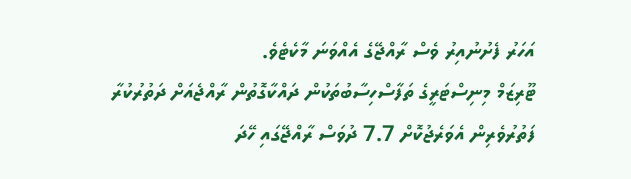އަހަރު ފެށުނުއިރު ވެސް ރާއްޖޭގެ އެއްވަނަ މާކެޓެވެ.
ޓޫރިޒަމް މިނިސްޓަރީގެ ތަފާސްހިސާބުތަކުން ދައްކާގޮތުން ރާއްޖެއަށް ދަތުރުކުރާ ފަތުރުވެރިން އެވަރެޖުކޮށް 7.7 ދުވަސް ރާއްޖޭގައި ހޭދަ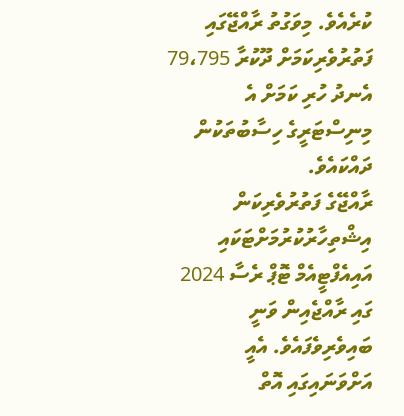ކުރެއެވެ. މިވަގުތު ރާއްޖޭގައި ފަތުރުވެރިކަމަށް ދޫކުރާ 79،795 އެނދު ހުރި ކަމަށް އެ މިނިސްޓަރީގެ ހިސާބުތަކުން ދައްކައެވެ.
ރާއްޖޭގެ ފަތުރުވެރިކަން އިޝްތިހާރުކުރުމަށްޓަކައި އައިއެފްޓީއެމް ޓޮޕް ރެސާ 2024 ގައި ރާއްޖެއިން ވަނީ ބައިވެރިވެފައެވެ. އެއީ އަށްވަނައިގައި އޮތް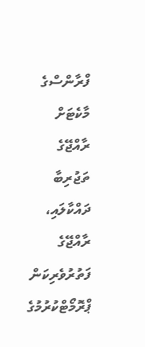ފްރާންސްގެ މާކެޓަށް ރާއްޖޭގެ ތަޖުރިބާ ދައްކާލައި، ރާއްޖޭގެ ފަތުރުވެރިކަން ޕްރޮމޯޓްކުރުމުގެ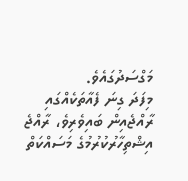މަގްސަދުގައެވެ.
މިފަދަ ގިނަ ފެއާތަކެއްގައި ރާއްޖެއިން ބައިވެރިވެ، ރާއްޖެ އިޝްތިހާރުކުރުމުގެ މަސައްކަތް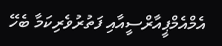އެމްއެމްޕީއާރްސީއާއި ފަތުރުވެރިކަމާ ބެހޭ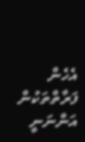އެހެން ފަރާތްތަކުން އަންނަނީ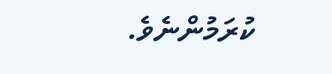ކުރަމުންނެވެ.